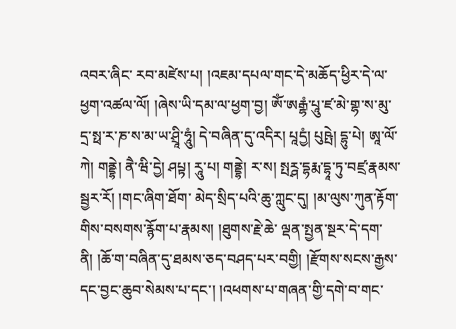འབར་ཞིང་ རབ་མཛེས་པ། །འཇམ་དཔལ་གང་དེ་མཆོད་ཕྱིར་དེ་ལ་ཕྱག་འཚལ་ལོ། །ཞེས་ཡི་དམ་ལ་ཕྱག་བྱ། ༀ་ཨརྒྷཾ་པཱུ་ཛ་མེ་གྷ་ས་མུ་དྲ་སྥ་ར་ཎ་ས་མ་ཡ་ཤྲཱི་ཧཱུཾ། དེ་བཞིན་དུ་འདིར། པཱདྱཾ། པུཥྤེ། དྷུ་པེ། ཨཱ་ལོ་ ཀེ། གནྡྷེ། ནཻ་ཝི་དྱེ། ཤཔྟ། རཱུ་པ། གནྡྷེ། ར་ས། སྤཪྴ་དྷརྨ་དྷཱ་ཏུ་བཛྲ་རྣམས་སྦྱར་རོ། །གང་ཞིག་ཐོག་ མེད་སྲིད་པའི་ཆུ་ཀླུང་དུ། །མ་ལུས་ཀུན་རྟོག་གིས་བསགས་རྙོག་པ་རྣམས། །ཐུགས་རྗེ་ཆེ་ ལྡན་སྤྱན་སྔར་དེ་དག་ནི། །ཆོ་ག་བཞིན་དུ་ཐམས་ཅད་བཤད་པར་བགྱི། །རྫོགས་སངས་རྒྱས་ དང་བྱང་ཆུབ་སེམས་པ་དང་། །འཕགས་པ་གཞན་གྱི་དགེ་བ་གང་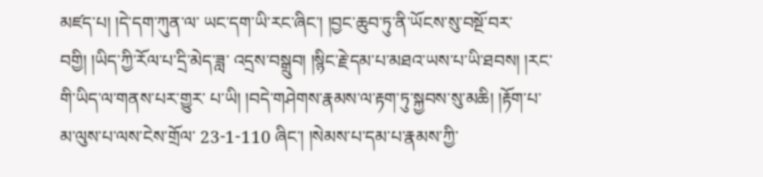མཛད་པ། །དེ་དག་ཀུན་ལ་ ཡང་དག་ཡི་རང་ཞིང་། །བྱང་ཆུབ་ཏུ་ནི་ཡོངས་སུ་བསྔོ་བར་བགྱི། །ཡིད་ཀྱི་རོལ་པ་དྲི་མེད་ཟླ་ འདྲས་བསྒྲུབ། །སྙིང་རྗེ་དམ་པ་མཐའ་ཡས་པ་ཡི་ཐབས། །རང་གི་ཡིད་ལ་གནས་པར་གྱུར་ པ་ཡི། །བདེ་གཤེགས་རྣམས་ལ་རྟག་ཏུ་སྐྱབས་སུ་མཆི། །རྟོག་པ་མ་ལུས་པ་ལས་ངེས་གྲོལ་ 23-1-110 ཞིང་། །སེམས་པ་དམ་པ་རྣམས་ཀྱི་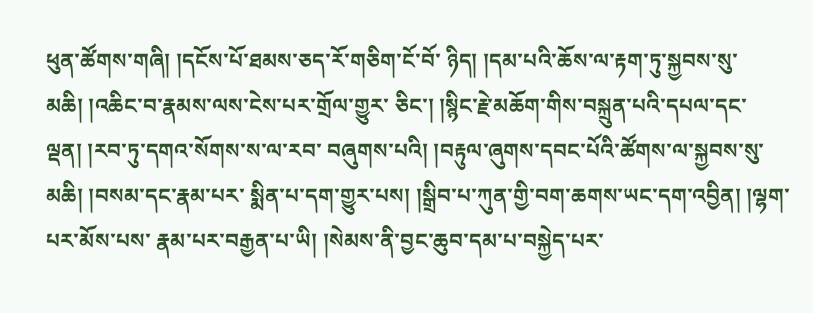ཕུན་ཚོགས་གཞི། །དངོས་པོ་ཐམས་ཅད་རོ་གཅིག་ངོ་བོ་ ཉིད། །དམ་པའི་ཆོས་ལ་རྟག་ཏུ་སྐྱབས་སུ་མཆི། །འཆིང་བ་རྣམས་ལས་ངེས་པར་གྲོལ་གྱུར་ ཅིང་། །སྙིང་རྗེ་མཆོག་གིས་བསྐྲུན་པའི་དཔལ་དང་ལྡན། །རབ་ཏུ་དགའ་སོགས་ས་ལ་རབ་ བཞུགས་པའི། །བརྟུལ་ཞུགས་དབང་པོའི་ཚོགས་ལ་སྐྱབས་སུ་མཆི། །བསམ་དང་རྣམ་པར་ སྨིན་པ་དག་གྱུར་པས། །སྒྲིབ་པ་ཀུན་གྱི་བག་ཆགས་ཡང་དག་འབྱིན། །ལྷག་པར་མོས་པས་ རྣམ་པར་བརྒྱན་པ་ཡི། །སེམས་ནི་བྱང་ཆུབ་དམ་པ་བསྐྱེད་པར་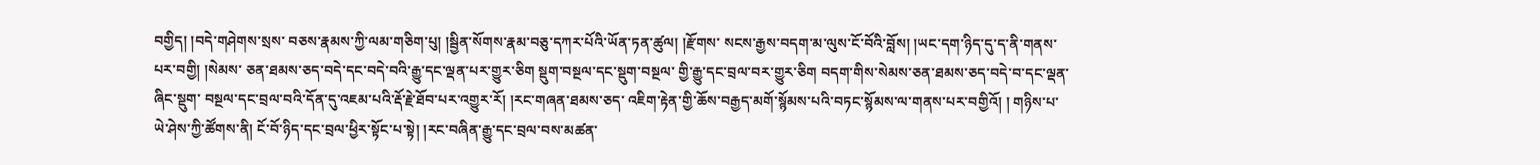བགྱིད། །བདེ་གཤེགས་སྲས་ བཅས་རྣམས་ཀྱི་ལམ་གཅིག་པུ། །སྦྱིན་སོགས་རྣམ་བཅུ་དཀར་པོའི་ཡོན་ཏན་ཚུལ། །རྫོགས་ སངས་རྒྱས་བདག་མ་ལུས་ངོ་བོའི་བློས། །ཡང་དག་ཉིད་དུ་ད་ནི་གནས་པར་བགྱི། །སེམས་ ཅན་ཐམས་ཅད་བདེ་དང་བདེ་བའི་རྒྱུ་དང་ལྡན་པར་གྱུར་ཅིག སྡུག་བསྔལ་དང་སྡུག་བསྔལ་ གྱི་རྒྱུ་དང་བྲལ་བར་གྱུར་ཅིག བདག་གིས་སེམས་ཅན་ཐམས་ཅད་བདེ་བ་དང་ལྡན་ཞིང་སྡུག་ བསྔལ་དང་བྲལ་བའི་དོན་དུ་འཇམ་པའི་རྡོ་རྗེ་ཐོབ་པར་འགྱུར་རོ། །རང་གཞན་ཐམས་ཅད་ འཇིག་རྟེན་གྱི་ཆོས་བརྒྱད་མགོ་སྙོམས་པའི་བཏང་སྙོམས་ལ་གནས་པར་བགྱིའོ། ། གཉིས་པ་ཡེ་ཤེས་ཀྱི་ཚོགས་ནི། ངོ་བོ་ཉིད་དང་བྲལ་ཕྱིར་སྟོང་པ་སྟེ། །རང་བཞིན་རྒྱུ་དང་བྲལ་བས་མཚན་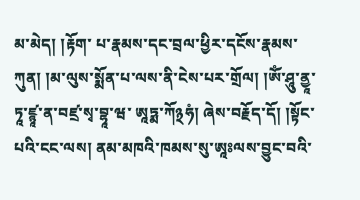མ་མེད། །རྟོག་ པ་རྣམས་དང་བྲལ་ཕྱིར་དངོས་རྣམས་ཀུན། །མ་ལུས་སྨོན་པ་ལས་ནི་ངེས་པར་གྲོལ། །ༀ་ཤཱུ་ནྱཱ་ཏཱ་ཛྙཱ་ན་བཛྲ་སྭ་བྷཱ་ཝ་ ཨཱཏྨ་ཀོ྅ཧཾ། ཞེས་བརྗོད་དོ། །སྟོང་པའི་ངང་ལས། ནམ་མཁའི་ཁམས་སུ་ཨཱཿལས་བྱུང་བའི་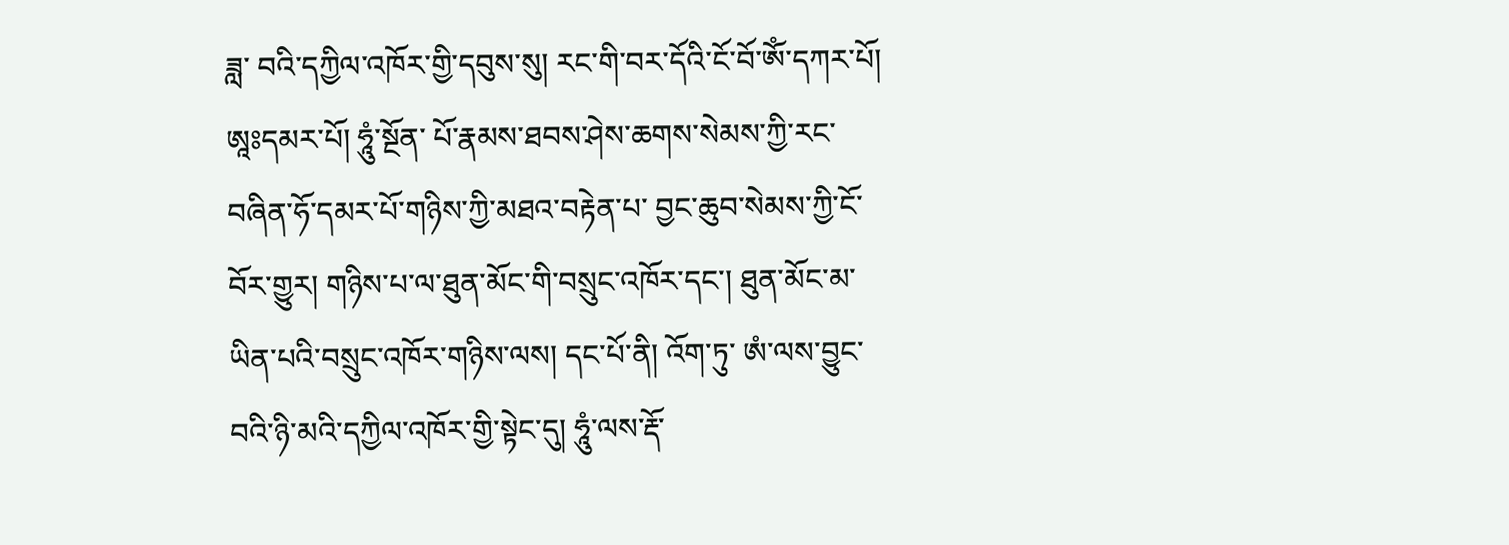ཟླ་ བའི་དཀྱིལ་འཁོར་གྱི་དབུས་སུ། རང་གི་བར་དོའི་ངོ་བོ་ༀ་དཀར་པོ། ཨཱཿདམར་པོ། ཧཱུཾ་སྔོན་ པོ་རྣམས་ཐབས་ཤེས་ཆགས་སེམས་ཀྱི་རང་བཞིན་ཧོ་དམར་པོ་གཉིས་ཀྱི་མཐའ་བརྟེན་པ་ བྱང་ཆུབ་སེམས་ཀྱི་ངོ་བོར་གྱུར། གཉིས་པ་ལ་ཐུན་མོང་གི་བསྲུང་འཁོར་དང་། ཐུན་མོང་མ་ཡིན་པའི་བསྲུང་འཁོར་གཉིས་ལས། དང་པོ་ནི། འོག་ཏུ་ ཨཾ་ལས་བྱུང་བའི་ཉི་མའི་དཀྱིལ་འཁོར་གྱི་སྟེང་དུ། ཧཱུཾ་ལས་རྡོ་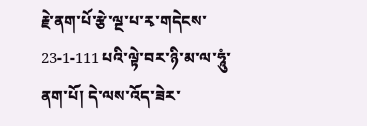རྗེ་ནག་པོ་རྩེ་ལྔ་པ་རྭ་གདེངས་ 23-1-111 པའི་ལྟེ་བར་ཉི་མ་ལ་ཧཱུཾ་ནག་པོ། དེ་ལས་འོད་ཟེར་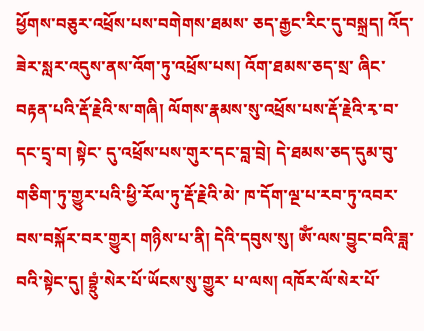ཕྱོགས་བཅུར་འཕྲོས་པས་བགེགས་ཐམས་ ཅད་རྒྱང་རིང་དུ་བསྐྲད། འོད་ཟེར་སླར་འདུས་ནས་འོག་ཏུ་འཕྲོས་པས། འོག་ཐམས་ཅད་སྲ་ ཞིང་བརྟན་པའི་རྡོ་རྗེའི་ས་གཞི། ལོགས་རྣམས་སུ་འཕྲོས་པས་རྡོ་རྗེའི་རྭ་བ་དང་དྲྭ་བ། སྟེང་ དུ་འཕྲོས་པས་གུར་དང་བླ་བྲེ། དེ་ཐམས་ཅད་དུམ་བུ་གཅིག་ཏུ་གྱུར་པའི་ཕྱི་རོལ་ཏུ་རྡོ་རྗེའི་མེ་ ཁ་དོག་ལྔ་པ་རབ་ཏུ་འབར་བས་བསྐོར་བར་གྱུར། གཉིས་པ་ནི། དེའི་དབུས་སུ། ༀ་ལས་བྱུང་བའི་ཟླ་བའི་སྟེང་དུ། བྷྲུཾ་སེར་པོ་ཡོངས་སུ་གྱུར་ པ་ལས། འཁོར་ལོ་སེར་པོ་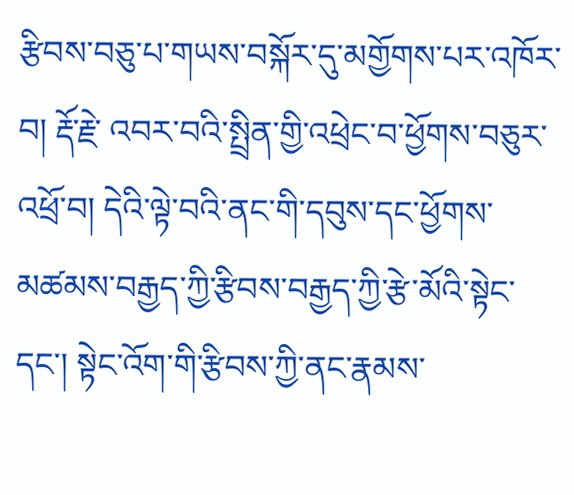རྩིབས་བཅུ་པ་གཡས་བསྐོར་དུ་མགྱོགས་པར་འཁོར་བ། རྡོ་རྗེ་ འབར་བའི་སྤྲིན་གྱི་འཕྲེང་བ་ཕྱོགས་བཅུར་འཕྲོ་བ། དེའི་ལྟེ་བའི་ནང་གི་དབུས་དང་ཕྱོགས་ མཚམས་བརྒྱད་ཀྱི་རྩིབས་བརྒྱད་ཀྱི་རྩེ་མོའི་སྟེང་དང་། སྟེང་འོག་གི་རྩིབས་ཀྱི་ནང་རྣམས་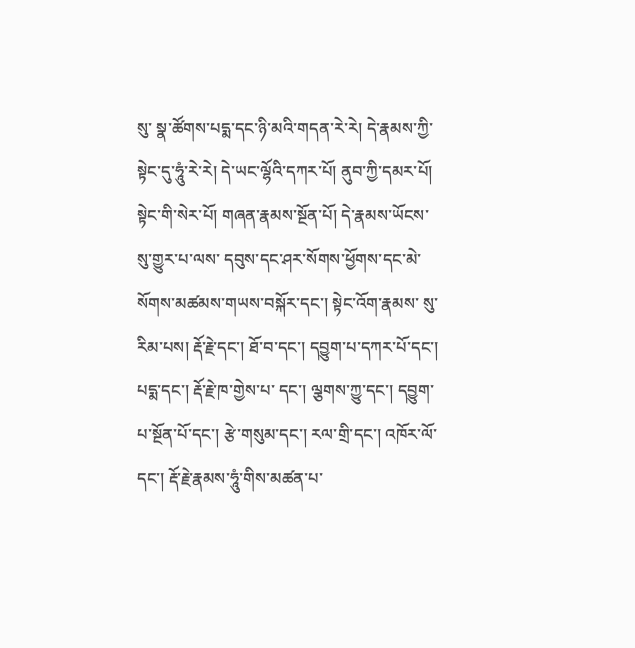སུ་ སྣ་ཚོགས་པདྨ་དང་ཉི་མའི་གདན་རེ་རེ། དེ་རྣམས་ཀྱི་སྟེང་དུ་ཧཱུཾ་རེ་རེ། དེ་ཡང་ལྷོའི་དཀར་པོ། ནུབ་ཀྱི་དམར་པོ། སྟེང་གི་སེར་པོ། གཞན་རྣམས་སྔོན་པོ། དེ་རྣམས་ཡོངས་སུ་གྱུར་པ་ལས་ དབུས་དང་ཤར་སོགས་ཕྱོགས་དང་མེ་སོགས་མཚམས་གཡས་བསྐོར་དང་། སྟེང་འོག་རྣམས་ སུ་རིམ་པས། རྡོ་རྗེ་དང་། ཐོ་བ་དང་། དབྱུག་པ་དཀར་པོ་དང་། པདྨ་དང་། རྡོ་རྗེ་ཁ་གྱེས་པ་ དང་། ལྕགས་ཀྱུ་དང་། དབྱུག་པ་སྔོན་པོ་དང་། རྩེ་གསུམ་དང་། རལ་གྲི་དང་། འཁོར་ལོ་ དང་། རྡོ་རྗེ་རྣམས་ཧཱུཾ་གིས་མཚན་པ་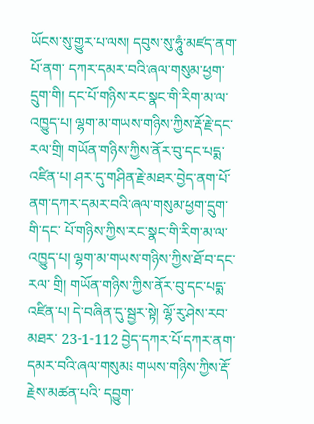ཡོངས་སུ་གྱུར་པ་ལས། དབུས་སུ་ཧཱུཾ་མཛད་ནག་པོ་ནག་ དཀར་དམར་བའི་ཞལ་གསུམ་ཕྱག་དྲུག་གི། དང་པོ་གཉིས་རང་སྣང་གི་རིག་མ་ལ་འཁྱུད་པ། ལྷག་མ་གཡས་གཉིས་ཀྱིས་རྡོ་རྗེ་དང་རལ་གྲི། གཡོན་གཉིས་ཀྱིས་ནོར་བུ་དང་པདྨ་འཛིན་པ། ཤར་དུ་གཤིན་རྗེ་མཐར་བྱེད་ནག་པོ་ནག་དཀར་དམར་བའི་ཞལ་གསུམ་ཕྱག་དྲུག་གི་དང་ པོ་གཉིས་ཀྱིས་རང་སྣང་གི་རིག་མ་ལ་འཁྱུད་པ། ལྷག་མ་གཡས་གཉིས་ཀྱིས་ཐོ་བ་དང་རལ་ གྲི། གཡོན་གཉིས་ཀྱིས་ནོར་བུ་དང་པདྨ་འཛིན་པ། དེ་བཞིན་དུ་སྦྱར་སྟེ། ལྷོ་རུ་ཤེས་རབ་མཐར་ 23-1-112 བྱེད་དཀར་པོ་དཀར་ནག་དམར་བའི་ཞལ་གསུམ༴ གཡས་གཉིས་ཀྱིས་རྡོ་རྗེས་མཚན་པའི་ དབྱུག་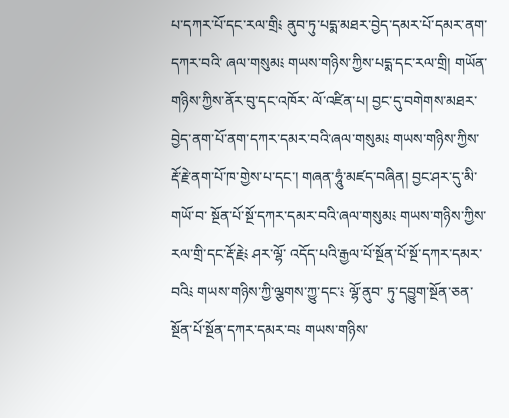པ་དཀར་པོ་དང་རལ་གྲི༴ ནུབ་ཏུ་པདྨ་མཐར་བྱེད་དམར་པོ་དམར་ནག་དཀར་བའི་ ཞལ་གསུམ༴ གཡས་གཉིས་ཀྱིས་པདྨ་དང་རལ་གྲི། གཡོན་གཉིས་ཀྱིས་ནོར་བུ་དང་འཁོར་ ལོ་འཛིན་པ། བྱང་དུ་བགེགས་མཐར་བྱེད་ནག་པོ་ནག་དཀར་དམར་བའི་ཞལ་གསུམ༴ གཡས་གཉིས་ཀྱིས་རྡོ་རྗེ་ནག་པོ་ཁ་གྱེས་པ་དང་། གཞན་ཧཱུཾ་མཛད་བཞིན། བྱང་ཤར་དུ་མི་གཡོ་བ་ སྔོན་པོ་སྔོ་དཀར་དམར་བའི་ཞལ་གསུམ༴ གཡས་གཉིས་ཀྱིས་རལ་གྲི་དང་རྡོ་རྗེ༴ ཤར་ལྷོ་ འདོད་པའི་རྒྱལ་པོ་སྔོན་པོ་སྔོ་དཀར་དམར་བའི༴ གཡས་གཉིས་ཀྱི་ལྕགས་ཀྱུ་དང་༴ ལྷོ་ནུབ་ ཏུ་དབྱུག་སྔོན་ཅན་སྔོན་པོ་སྔོན་དཀར་དམར་བ༴ གཡས་གཉིས་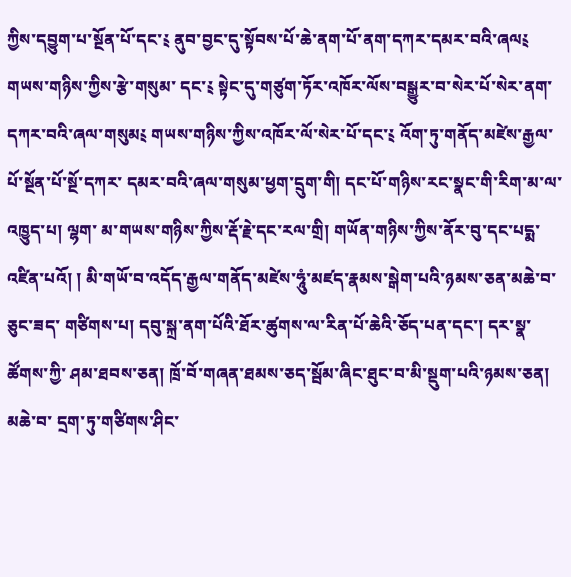ཀྱིས་དབྱུག་པ་སྔོན་པོ་དང་༴ ནུབ་བྱང་དུ་སྟོབས་པོ་ཆེ་ནག་པོ་ནག་དཀར་དམར་བའི་ཞལ༴ གཡས་གཉིས་ཀྱིས་རྩེ་གསུམ་ དང་༴ སྟེང་དུ་གཙུག་ཏོར་འཁོར་ལོས་བསྒྱུར་བ་སེར་པོ་སེར་ནག་དཀར་བའི་ཞལ་གསུམ༴ གཡས་གཉིས་ཀྱིས་འཁོར་ལོ་སེར་པོ་དང་༴ འོག་ཏུ་གནོད་མཛེས་རྒྱལ་པོ་སྔོན་པོ་སྔོ་དཀར་ དམར་བའི་ཞལ་གསུམ་ཕྱག་དྲུག་གི། དང་པོ་གཉིས་རང་སྣང་གི་རིག་མ་ལ་འཁྱུད་པ། ལྷག་ མ་གཡས་གཉིས་ཀྱིས་རྡོ་རྗེ་དང་རལ་གྲི། གཡོན་གཉིས་ཀྱིས་ནོར་བུ་དང་པདྨ་འཛིན་པའོ། ། མི་གཡོ་བ་འདོད་རྒྱལ་གནོད་མཛེས་ཧཱུཾ་མཛད་རྣམས་སྒེག་པའི་ཉམས་ཅན་མཆེ་བ་ཅུང་ཟད་ གཙིགས་པ། དབུ་སྐྲ་ནག་པོའི་ཐོར་ཚུགས་ལ་རིན་པོ་ཆེའི་ཅོད་པན་དང་། དར་སྣ་ཚོགས་ཀྱི་ ཤམ་ཐབས་ཅན། ཁྲོ་བོ་གཞན་ཐམས་ཅད་སྦོམ་ཞིང་ཐུང་བ་མི་སྡུག་པའི་ཉམས་ཅན། མཆེ་བ་ དྲག་ཏུ་གཙིགས་ཤིང་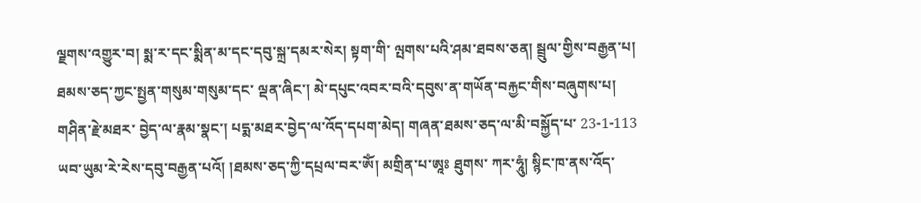ལྗགས་འགྱུར་བ། སྨ་ར་དང་སྨིན་མ་དང་དབུ་སྐྲ་དམར་སེར། སྟག་གི་ ལྤགས་པའི་ཤམ་ཐབས་ཅན། སྦྲུལ་གྱིས་བརྒྱན་པ། ཐམས་ཅད་ཀྱང་སྤྱན་གསུམ་གསུམ་དང་ ལྡན་ཞིང་། མེ་དཔུང་འབར་བའི་དབུས་ན་གཡོན་བརྐྱང་གིས་བཞུགས་པ། གཤིན་རྗེ་མཐར་ བྱེད་ལ་རྣམ་སྣང་། པདྨ་མཐར་བྱེད་ལ་འོད་དཔག་མེད། གཞན་ཐམས་ཅད་ལ་མི་བསྐྱོད་པ་ 23-1-113 ཡབ་ཡུམ་རེ་རེས་དབུ་བརྒྱན་པའོ། །ཐམས་ཅད་ཀྱི་དཔྲལ་བར་ༀ། མགྲིན་པ་ཨཱཿ ཐུགས་ ཀར་ཧཱུཾ། སྙིང་ཁ་ནས་འོད་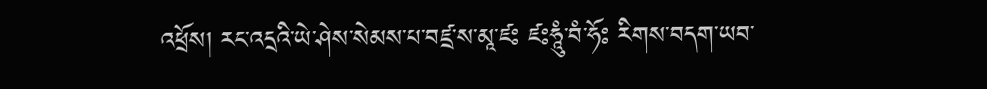འཕྲོས། རང་འདྲའི་ཡེ་ཤེས་སེམས་པ་བཛྲ་ས་མཱ་ཛཿ ཛཿཧཱུཾ་བཾ་ཧོཿ རིགས་བདག་ཡབ་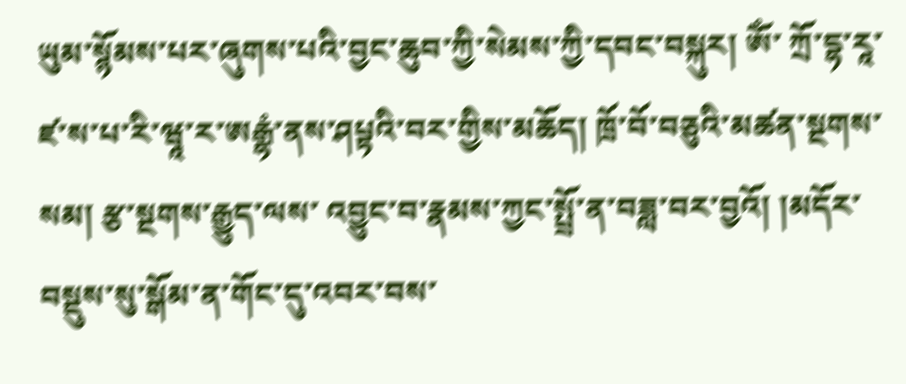ཡུམ་སྙོམས་པར་ཞུགས་པའི་བྱང་ཆུབ་ཀྱི་སེམས་ཀྱི་དབང་བསྐུར། ༀ་ ཀྲོ་དྷ་རཱ་ཛ་ས་པ་རི་ཝཱ་ར་ཨརྒྷཾ་ནས་ཤཔྟའི་བར་གྱིས་མཆོད། ཁྲོ་བོ་བཅུའི་མཚན་སྔགས་སམ། རྩ་སྔགས་རྒྱུད་ལས་ འབྱུང་བ་རྣམས་ཀྱང་སྤྲོ་ན་བཟླ་བར་བྱའོ། །མདོར་བསྡུས་སུ་སྒོམ་ན་གོང་དུ་འབར་བས་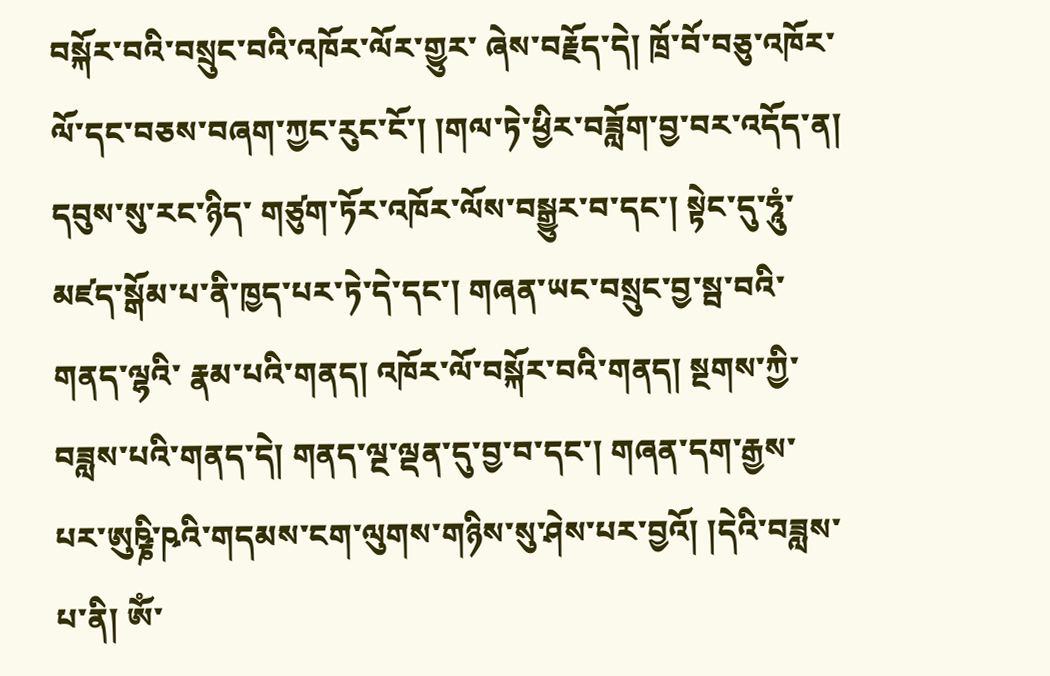བསྐོར་བའི་བསྲུང་བའི་འཁོར་ལོར་གྱུར་ ཞེས་བརྗོད་དེ། ཁྲོ་བོ་བཅུ་འཁོར་ལོ་དང་བཅས་བཞག་ཀྱང་རུང་ངོ་། །གལ་ཏེ་ཕྱིར་བཟློག་བྱ་བར་འདོད་ན། དབུས་སུ་རང་ཉིད་ གཙུག་ཏོར་འཁོར་ལོས་བསྒྱུར་བ་དང་། སྟེང་དུ་ཧཱུཾ་མཛད་སྒོམ་པ་ནི་ཁྱད་པར་ཏེ་དེ་དང་། གཞན་ཡང་བསྲུང་བྱ་སྦ་བའི་གནད་ལྷའི་ རྣམ་པའི་གནད། འཁོར་ལོ་བསྐོར་བའི་གནད། སྔགས་ཀྱི་བཟླས་པའི་གནད་དེ། གནད་ལྔ་ལྡན་དུ་བྱ་བ་དང་། གཞན་དག་རྒྱས་ པར་ཨུཥྞི་ཥའི་གདམས་ངག་ལུགས་གཉིས་སུ་ཤེས་པར་བྱའོ། །དེའི་བཟླས་པ་ནི། ༀ་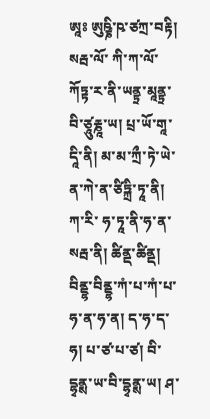ཨཱཿ ཨུཥྞི་ཥ་ཙཀྲ་བརྟི། སརྦ་ལོ་ ཀི་ཀ་ལོ་ཀོཏྟ་ར་ནི་ཡནྟྲ་མཱནྟྲ་བི་ཙཱུརྞཱ་ཡ། པྲ་ཡོ་གཱ་དཱི་ནི། མ་མ་ཀྲྀ་ཏེ་ཡེ་ན་ཀེ་ན་ཙིཏྐྲི་ཏཱ་ནི། ཀ་རི་ ཧ་ཏཱ་ནི་ཧ་ན་སརྦ་ནི། ཚིནྡ་ཚིནྡ། བིནྡྷ་བིནྡྷ་ཀཾ་པ་ཀཾ་པ་ཧ་ན་ཧ་ན། ད་ཧ་ད་ཧ། པ་ཙ་པ་ཙ། བི་ དྷྭནྶ་ཡ་བི་དྷྭནྶ་ཡ། ཤ་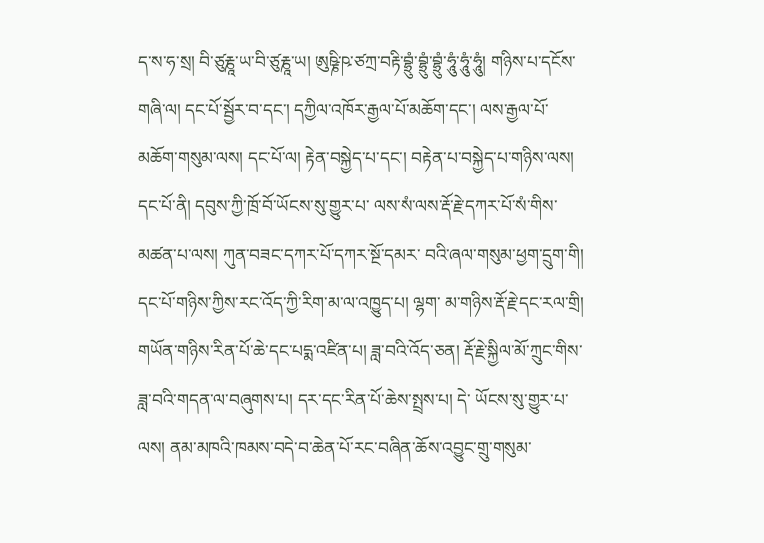ད་ས་ཧ་སྲ། བི་ཙུརྞཱ་ཡ་བི་ཙུརྞཱ་ཡ། ཨུཥྞི་ཥ་ཙཀྲ་བརྟི་བྷྲུཾ་བྷྲུཾ་བྷྲུཾ་ཧཱུཾ་ཧཱུཾ་ཧཱུཾ། གཉིས་པ་དངོས་གཞི་ལ། དང་པོ་སྦྱོར་བ་དང་། དཀྱིལ་འཁོར་རྒྱལ་པོ་མཆོག་དང་། ལས་རྒྱལ་པོ་མཆོག་གསུམ་ལས། དང་པོ་ལ། རྟེན་བསྐྱེད་པ་དང་། བརྟེན་པ་བསྐྱེད་པ་གཉིས་ལས། དང་པོ་ནི། དབུས་ཀྱི་ཁྲོ་བོ་ཡོངས་སུ་གྱུར་པ་ ལས་སཾ་ལས་རྡོ་རྗེ་དཀར་པོ་སཾ་གིས་མཚན་པ་ལས། ཀུན་བཟང་དཀར་པོ་དཀར་སྔོ་དམར་ བའི་ཞལ་གསུམ་ཕྱག་དྲུག་གི། དང་པོ་གཉིས་ཀྱིས་རང་འོད་ཀྱི་རིག་མ་ལ་འཁྱུད་པ། ལྷག་ མ་གཉིས་རྡོ་རྗེ་དང་རལ་གྲི། གཡོན་གཉིས་རིན་པོ་ཆེ་དང་པདྨ་འཛིན་པ། ཟླ་བའི་འོད་ཅན། རྡོ་རྗེ་སྐྱིལ་མོ་ཀྲུང་གིས་ཟླ་བའི་གདན་ལ་བཞུགས་པ། དར་དང་རིན་པོ་ཆེས་སྤྲས་པ། དེ་ ཡོངས་སུ་གྱུར་པ་ལས། ནམ་མཁའི་ཁམས་བདེ་བ་ཆེན་པོ་རང་བཞིན་ཆོས་འབྱུང་གྲུ་གསུམ་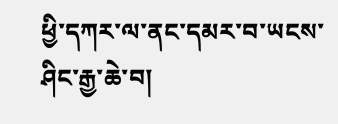ཕྱི་དཀར་ལ་ནང་དམར་བ་ཡངས་ཤིང་རྒྱ་ཆེ་བ།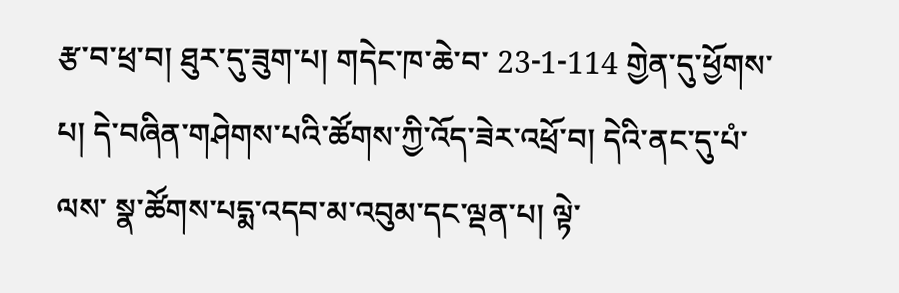རྩ་བ་ཕྲ་བ། ཐུར་དུ་ཟུག་པ། གདེང་ཁ་ཆེ་བ་ 23-1-114 གྱེན་དུ་ཕྱོགས་པ། དེ་བཞིན་གཤེགས་པའི་ཚོགས་ཀྱི་འོད་ཟེར་འཕྲོ་བ། དེའི་ནང་དུ་པཾ་ལས་ སྣ་ཚོགས་པདྨ་འདབ་མ་འབུམ་དང་ལྡན་པ། ལྟེ་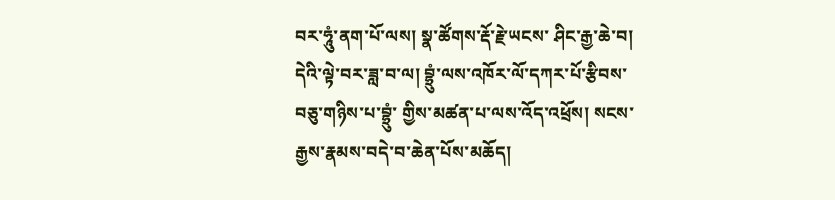བར་ཧཱུཾ་ནག་པོ་ལས། སྣ་ཚོགས་རྡོ་རྗེ་ཡངས་ ཤིང་རྒྱ་ཆེ་བ། དེའི་ལྟེ་བར་ཟླ་བ་ལ། བྷྲུཾ་ལས་འཁོར་ལོ་དཀར་པོ་རྩིབས་བཅུ་གཉིས་པ་བྷྲུཾ་ གྱིས་མཚན་པ་ལས་འོད་འཕྲོས། སངས་རྒྱས་རྣམས་བདེ་བ་ཆེན་པོས་མཆོད།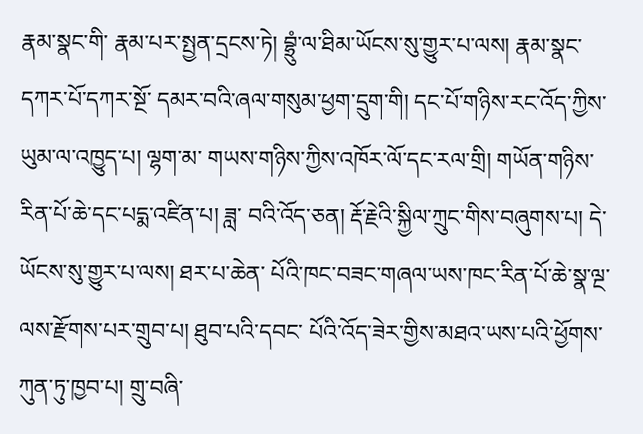རྣམ་སྣང་གི་ རྣམ་པར་སྤྱན་དྲངས་ཏེ། བྷྲུཾ་ལ་ཐིམ་ཡོངས་སུ་གྱུར་པ་ལས། རྣམ་སྣང་དཀར་པོ་དཀར་སྔོ་ དམར་བའི་ཞལ་གསུམ་ཕྱག་དྲུག་གི། དང་པོ་གཉིས་རང་འོད་ཀྱིས་ཡུམ་ལ་འཁྱུད་པ། ལྷག་མ་ གཡས་གཉིས་ཀྱིས་འཁོར་ལོ་དང་རལ་གྲི། གཡོན་གཉིས་རིན་པོ་ཆེ་དང་པདྨ་འཛིན་པ། ཟླ་ བའི་འོད་ཅན། རྡོ་རྗེའི་སྐྱིལ་ཀྲུང་གིས་བཞུགས་པ། དེ་ཡོངས་སུ་གྱུར་པ་ལས། ཐར་པ་ཆེན་ པོའི་ཁང་བཟང་གཞལ་ཡས་ཁང་རིན་པོ་ཆེ་སྣ་ལྔ་ལས་རྫོགས་པར་གྲུབ་པ། ཐུབ་པའི་དབང་ པོའི་འོད་ཟེར་གྱིས་མཐའ་ཡས་པའི་ཕྱོགས་ཀུན་ཏུ་ཁྱབ་པ། གྲུ་བཞི་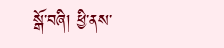སྒོ་བཞི། ཕྱི་ནས་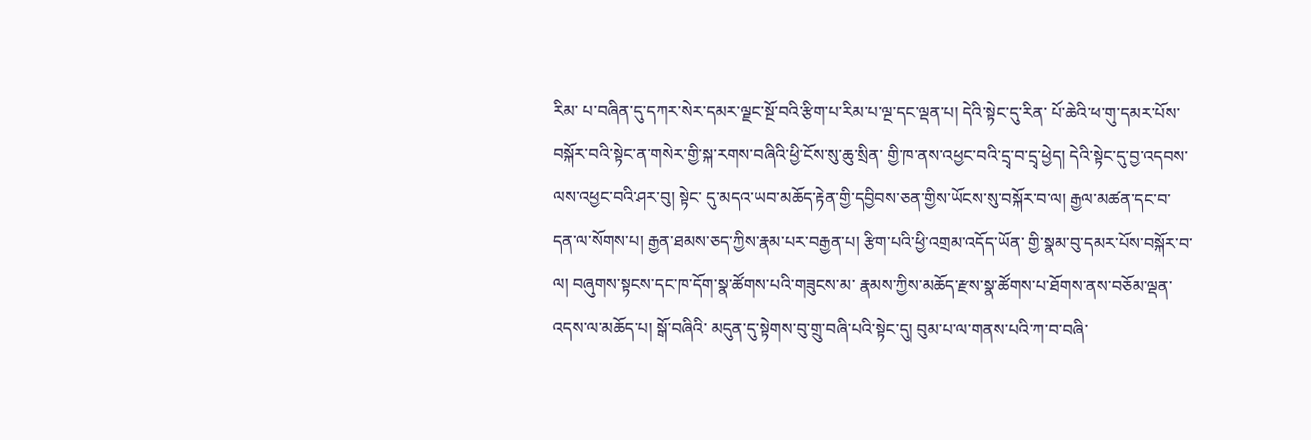རིམ་ པ་བཞིན་དུ་དཀར་སེར་དམར་ལྗང་སྔོ་བའི་རྩིག་པ་རིམ་པ་ལྔ་དང་ལྡན་པ། དེའི་སྟེང་དུ་རིན་ པོ་ཆེའི་ཕ་གུ་དམར་པོས་བསྐོར་བའི་སྟེང་ན་གསེར་གྱི་སྐ་རགས་བཞིའི་ཕྱི་ངོས་སུ་ཆུ་སྲིན་ གྱི་ཁ་ནས་འཕྱང་བའི་དྲྭ་བ་དྲྭ་ཕྱེད། དེའི་སྟེང་དུ་བྱ་འདབས་ལས་འཕྱང་བའི་ཤར་བུ། སྟེང་ དུ་མདའ་ཡབ་མཆོད་རྟེན་གྱི་དབྱིབས་ཅན་གྱིས་ཡོངས་སུ་བསྐོར་བ་ལ། རྒྱལ་མཚན་དང་བ་ དན་ལ་སོགས་པ། རྒྱན་ཐམས་ཅད་ཀྱིས་རྣམ་པར་བརྒྱན་པ། རྩིག་པའི་ཕྱི་འགྲམ་འདོད་ཡོན་ གྱི་སྣམ་བུ་དམར་པོས་བསྐོར་བ་ལ། བཞུགས་སྟངས་དང་ཁ་དོག་སྣ་ཚོགས་པའི་གཟུངས་མ་ རྣམས་ཀྱིས་མཆོད་རྫས་སྣ་ཚོགས་པ་ཐོགས་ནས་བཅོམ་ལྡན་འདས་ལ་མཆོད་པ། སྒོ་བཞིའི་ མདུན་དུ་སྟེགས་བུ་གྲུ་བཞི་པའི་སྟེང་དུ། བུམ་པ་ལ་གནས་པའི་ཀ་བ་བཞི་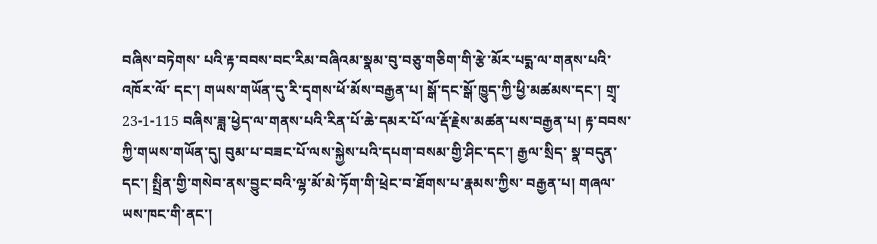བཞིས་བཏེགས་ པའི་རྟ་བབས་བང་རིམ་བཞིའམ་སྣམ་བུ་བཅུ་གཅིག་གི་རྩེ་མོར་པདྨ་ལ་གནས་པའི་འཁོར་ལོ་ དང་། གཡས་གཡོན་དུ་རི་དྭགས་ཕོ་མོས་བརྒྱན་པ། སྒོ་དང་སྒོ་ཁྱུད་ཀྱི་ཕྱི་མཚམས་དང་། གྲྭ་ 23-1-115 བཞིས་ཟླ་ཕྱེད་ལ་གནས་པའི་རིན་པོ་ཆེ་དམར་པོ་ལ་རྡོ་རྗེས་མཚན་པས་བརྒྱན་པ། རྟ་བབས་ ཀྱི་གཡས་གཡོན་དུ། བུམ་པ་བཟང་པོ་ལས་སྐྱེས་པའི་དཔག་བསམ་གྱི་ཤིང་དང་། རྒྱལ་སྲིད་ སྣ་བདུན་དང་། སྤྲིན་གྱི་གསེབ་ནས་བྱུང་བའི་ལྷ་མོ་མེ་ཏོག་གི་ཕྲེང་བ་ཐོགས་པ་རྣམས་ཀྱིས་ བརྒྱན་པ། གཞལ་ཡས་ཁང་གི་ནང་།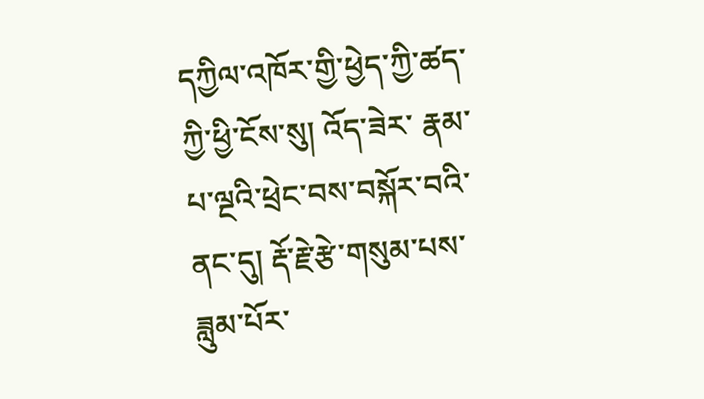དཀྱིལ་འཁོར་གྱི་ཕྱེད་ཀྱི་ཚད་ཀྱི་ཕྱི་ངོས་སུ། འོད་ཟེར་ རྣམ་པ་ལྔའི་ཕྲེང་བས་བསྐོར་བའི་ནང་དུ། རྡོ་རྗེ་རྩེ་གསུམ་པས་ཟླུམ་པོར་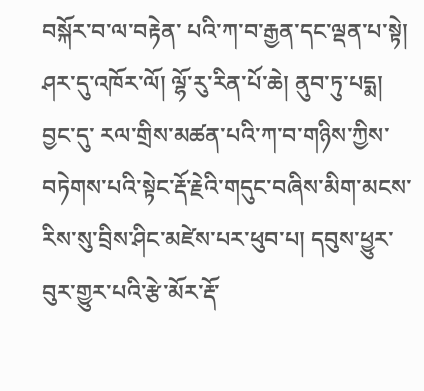བསྐོར་བ་ལ་བརྟེན་ པའི་ཀ་བ་རྒྱན་དང་ལྡན་པ་སྟེ། ཤར་དུ་འཁོར་ལོ། ལྷོ་རུ་རིན་པོ་ཆེ། ནུབ་ཏུ་པདྨ། བྱང་དུ་ རལ་གྲིས་མཚན་པའི་ཀ་བ་གཉིས་ཀྱིས་བཏེགས་པའི་སྟེང་རྡོ་རྗེའི་གདུང་བཞིས་མིག་མངས་ རིས་སུ་བྲིས་ཤིང་མཛེས་པར་ཕུབ་པ། དབུས་ཕྱུར་བུར་གྱུར་པའི་རྩེ་མོར་རྡོ་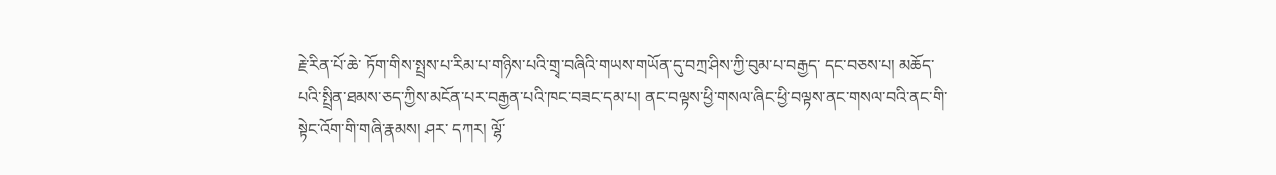རྗེ་རིན་པོ་ཆེ་ ཏོག་གིས་སྤྲས་པ་རིམ་པ་གཉིས་པའི་གྲྭ་བཞིའི་གཡས་གཡོན་དུ་བཀྲ་ཤིས་ཀྱི་བུམ་པ་བརྒྱད་ དང་བཅས་པ། མཆོད་པའི་སྤྲིན་ཐམས་ཅད་ཀྱིས་མངོན་པར་བརྒྱན་པའི་ཁང་བཟང་དམ་པ། ནང་བལྟས་ཕྱི་གསལ་ཞིང་ཕྱི་བལྟས་ནང་གསལ་བའི་ནང་གི་སྟེང་འོག་གི་གཞི་རྣམས། ཤར་ དཀར། ལྷོ་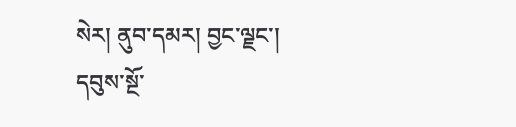སེར། ནུབ་དམར། བྱང་ལྗང་། དབུས་སྔོ་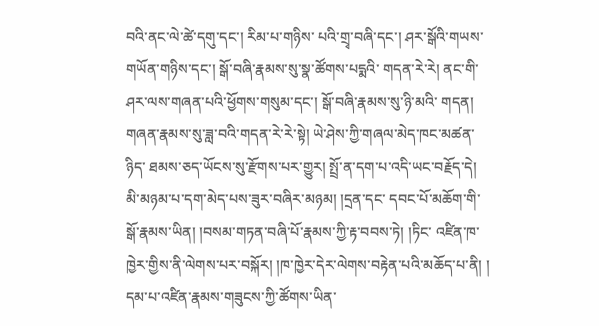བའི་ནང་ལེ་ཚེ་དགུ་དང་། རིམ་པ་གཉིས་ པའི་གྲྭ་བཞི་དང་། ཤར་སྒོའི་གཡས་གཡོན་གཉིས་དང་། སྒོ་བཞི་རྣམས་སུ་སྣ་ཚོགས་པདྨའི་ གདན་རེ་རེ། ནང་གི་ཤར་ལས་གཞན་པའི་ཕྱོགས་གསུམ་དང་། སྒོ་བཞི་རྣམས་སུ་ཉི་མའི་ གདན། གཞན་རྣམས་སུ་ཟླ་བའི་གདན་རེ་རེ་སྟེ། ཡེ་ཤེས་ཀྱི་གཞལ་མེད་ཁང་མཚན་ཉིད་ ཐམས་ཅད་ཡོངས་སུ་རྫོགས་པར་གྱུར། སྤྲོ་ན་དག་པ་འདི་ཡང་བརྗོད་དེ། མི་མཉམ་པ་དག་མེད་པས་ཟུར་བཞིར་མཉམ། །དྲན་དང་ དབང་པོ་མཆོག་གི་སྒོ་རྣམས་ཡིན། །བསམ་གཏན་བཞི་པོ་རྣམས་ཀྱི་རྟ་བབས་ཏེ། །ཏིང་ འཛིན་ཁ་ཁྱེར་གྱིས་ནི་ལེགས་པར་བསྐོར། །ཁ་ཁྱེར་དེར་ལེགས་བརྟེན་པའི་མཆོད་པ་ནི། ། དམ་པ་འཛིན་རྣམས་གཟུངས་ཀྱི་ཚོགས་ཡིན་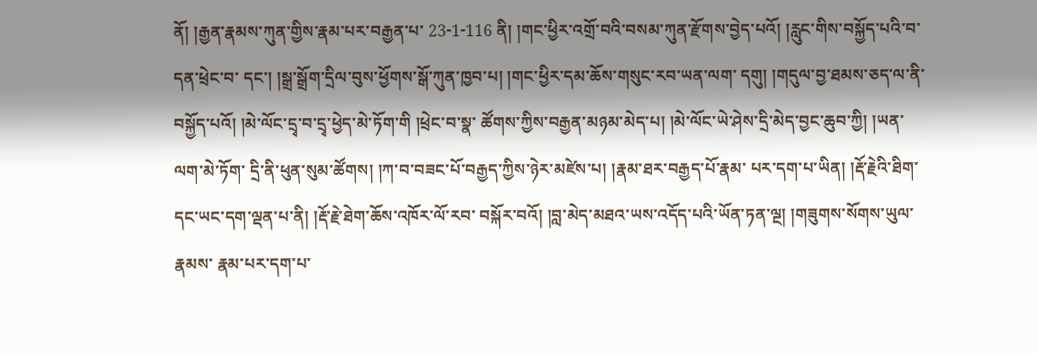ནོ། །རྒྱན་རྣམས་ཀུན་གྱིས་རྣམ་པར་བརྒྱན་པ་ 23-1-116 ནི། །གང་ཕྱིར་འགྲོ་བའི་བསམ་ཀུན་རྫོགས་བྱེད་པའོ། །རླུང་གིས་བསྐྱོད་པའི་བ་དན་ཕྲེང་བ་ དང་། །སྒྲ་སྒྲོག་དྲིལ་བུས་ཕྱོགས་སྒོ་ཀུན་ཁྱབ་པ། །གང་ཕྱིར་དམ་ཆོས་གསུང་རབ་ཡན་ལག་ དགུ། །གདུལ་བྱ་ཐམས་ཅད་ལ་ནི་བསྐྱོད་པའོ། །མེ་ལོང་དྲྭ་བ་དྲྭ་ཕྱེད་མེ་ཏོག་གི །ཕྲེང་བ་སྣ་ ཚོགས་ཀྱིས་བརྒྱན་མཉམ་མེད་པ། །མེ་ལོང་ཡེ་ཤེས་དྲི་མེད་བྱང་ཆུབ་ཀྱི། །ཡན་ལག་མེ་ཏོག་ དྲི་ནི་ཕུན་སུམ་ཚོགས། །ཀ་བ་བཟང་པོ་བརྒྱད་ཀྱིས་ཉེར་མཛེས་པ། །རྣམ་ཐར་བརྒྱད་པོ་རྣམ་ པར་དག་པ་ཡིན། །རྡོ་རྗེའི་ཐིག་དང་ཡང་དག་ལྡན་པ་ནི། །རྡོ་རྗེ་ཐེག་ཆོས་འཁོར་ལོ་རབ་ བསྐོར་བའོ། །བླ་མེད་མཐའ་ཡས་འདོད་པའི་ཡོན་ཏན་ལྔ། །གཟུགས་སོགས་ཡུལ་རྣམས་ རྣམ་པར་དག་པ་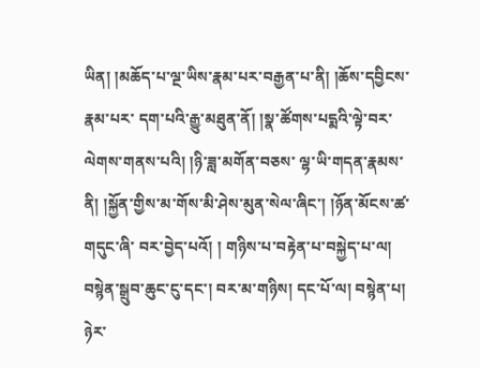ཡིན། །མཆོད་པ་ལྔ་ཡིས་རྣམ་པར་བརྒྱན་པ་ནི། །ཆོས་དབྱིངས་རྣམ་པར་ དག་པའི་རྒྱུ་མཐུན་ནོ། །སྣ་ཚོགས་པདྨའི་ལྟེ་བར་ལེགས་གནས་པའི། །ཉི་ཟླ་མགོན་བཅས་ ལྷ་ཡི་གདན་རྣམས་ནི། །སྐྱོན་གྱིས་མ་གོས་མི་ཤེས་མུན་སེལ་ཞིང་། །ཉོན་མོངས་ཚ་གདུང་ཞི་ བར་བྱེད་པའོ། ། གཉིས་པ་བརྟེན་པ་བསྐྱེད་པ་ལ། བསྙེན་སྒྲུབ་ཆུང་ངུ་དང་། བར་མ་གཉིས། དང་པོ་ལ། བསྙེན་པ། ཉེར་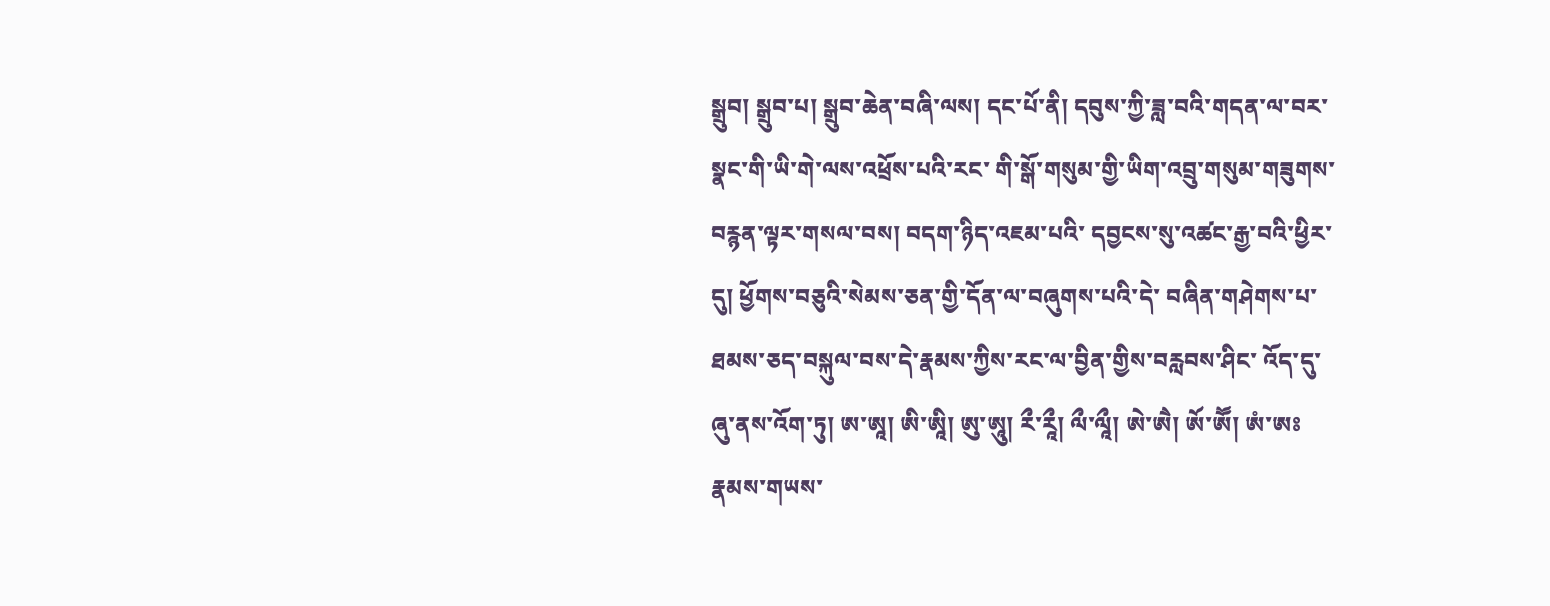སྒྲུབ། སྒྲུབ་པ། སྒྲུབ་ཆེན་བཞི་ལས། དང་པོ་ནི། དབུས་ཀྱི་ཟླ་བའི་གདན་ལ་བར་སྣང་གི་ཡི་གེ་ལས་འཕྲོས་པའི་རང་ གི་སྒོ་གསུམ་གྱི་ཡིག་འབྲུ་གསུམ་གཟུགས་བརྙན་ལྟར་གསལ་བས། བདག་ཉིད་འཇམ་པའི་ དབྱངས་སུ་འཚང་རྒྱ་བའི་ཕྱིར་དུ། ཕྱོགས་བཅུའི་སེམས་ཅན་གྱི་དོན་ལ་བཞུགས་པའི་དེ་ བཞིན་གཤེགས་པ་ཐམས་ཅད་བསྐུལ་བས་དེ་རྣམས་ཀྱིས་རང་ལ་བྱིན་གྱིས་བརླབས་ཤིང་ འོད་དུ་ཞུ་ནས་འོག་ཏུ། ཨ་ཨཱ། ཨི་ཨཱི། ཨུ་ཨཱུ། རྀ་རཱྀ། ལྀ་ལཱྀ། ཨེ་ཨཻ། ཨོ་ཨཽ། ཨཾ་ཨཿ རྣམས་གཡས་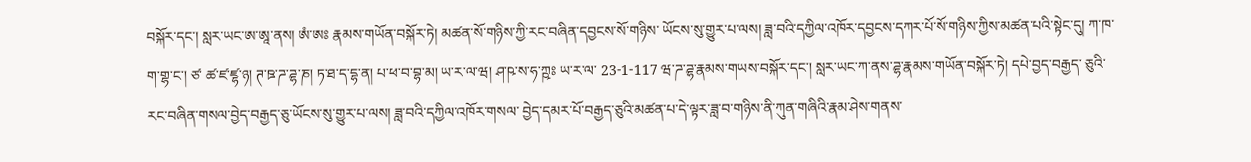བསྐོར་དང་། སླར་ཡང་ཨ་ཨཱ་ནས། ཨཾ་ཨཿ རྣམས་གཡོན་བསྐོར་ཏེ། མཚན་སོ་གཉིས་ཀྱི་རང་བཞིན་དབྱངས་སོ་གཉིས་ ཡོངས་སུ་གྱུར་པ་ལས། ཟླ་བའི་དཀྱིལ་འཁོར་དབྱངས་དཀར་པོ་སོ་གཉིས་ཀྱིས་མཚན་པའི་སྟེང་དུ། ཀ་ཁ་ག་གྷ་ང་། ཙ་ ཚ་ཛ་ཛྷ་ཉ། ཊ་ཋ་ཌ་ཌྷ་ཎ། ཏ་ཐ་ད་དྷ་ན། པ་ཕ་བ་བྷ་མ། ཡ་ར་ལ་ཝ། ཤ་ཥ་ས་ཧ་ཀྵཿ ཡ་ར་ལ་ 23-1-117 ཝ་ཌ་ཌྷ་རྣམས་གཡས་བསྐོར་དང་། སླར་ཡང་ཀ་ནས་ཌྷ་རྣམས་གཡོན་བསྐོར་ཏེ། དཔེ་བྱད་བརྒྱད་ ཅུའི་རང་བཞིན་གསལ་བྱེད་བརྒྱད་ཅུ་ཡོངས་སུ་གྱུར་པ་ལས། ཟླ་བའི་དཀྱིལ་འཁོར་གསལ་ བྱེད་དམར་པོ་བརྒྱད་ཅུའི་མཚན་པ་དེ་ལྟར་ཟླ་བ་གཉིས་ནི་ཀུན་གཞིའི་རྣམ་ཤེས་གནས་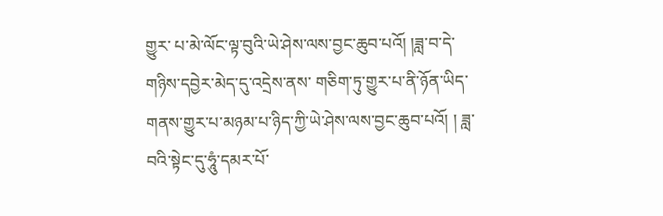གྱུར་ པ་མེ་ལོང་ལྟ་བུའི་ཡེ་ཤེས་ལས་བྱང་ཆུབ་པའོ། །ཟླ་བ་དེ་གཉིས་དབྱེར་མེད་དུ་འདྲེས་ནས་ གཅིག་ཏུ་གྱུར་པ་ནི་ཉོན་ཡིད་གནས་གྱུར་པ་མཉམ་པ་ཉིད་ཀྱི་ཡེ་ཤེས་ལས་བྱང་ཆུབ་པའོ། ། ཟླ་བའི་སྟེང་དུ་ཧཱུཾ་དམར་པོ་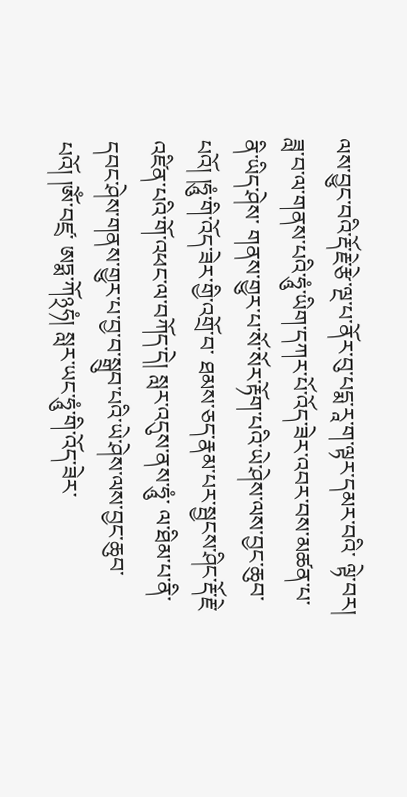ལས་བྱུང་བའི་རྡོ་རྗེ་རྩེ་ལྔ་པ་ནོར་བུ་པདྨ་རཱ་ག་ལྟར་དམར་བའི་ ལྟེ་བར། ཟླ་བ་ལ་གནས་པའི་ཧཱུཾ་ཡིག་དཀར་པོ་འོད་ཟེར་འབར་བས་མཚན་པ་ནི་ཡིད་ཤེས་ གནས་གྱུར་པ་སོ་སོར་རྟོག་པའི་ཡེ་ཤེས་ལས་བྱང་ཆུབ་པའོ། །ཧཱུཾ་གི་འོད་ཟེར་གྱི་འགྲོ་བ་ ཐམས་ཅད་རྣམ་པར་སྦྱངས་ཤིང་རྡོ་རྗེ་འཛིན་པའི་གོ་འཕང་ལ་བཀོད་དེ། སླར་འདུས་ནས་ཧཱུཾ་ ལ་ཐིམ་པ་ནི་དབང་ཤེས་གནས་གྱུར་པ་བྱ་བ་སྒྲུབ་པའི་ཡེ་ཤེས་ལས་བྱང་ཆུབ་པའོ། །ༀ་བཛྲ་ ཨཏྨ་ཀོ྅ཧཾ། སླར་ཡང་ཧཱུཾ་གི་འོད་ཟེར་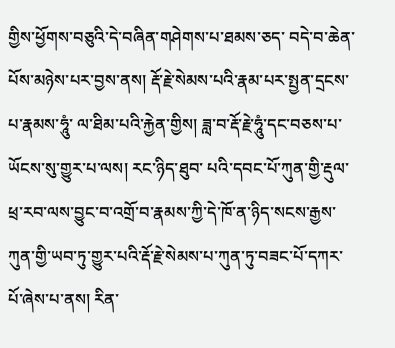གྱིས་ཕྱོགས་བཅུའི་དེ་བཞིན་གཤེགས་པ་ཐམས་ཅད་ བདེ་བ་ཆེན་པོས་མཉེས་པར་བྱས་ནས། རྡོ་རྗེ་སེམས་པའི་རྣམ་པར་སྤྱན་དྲངས་པ་རྣམས་ཧཱུཾ་ ལ་ཐིམ་པའི་རྐྱེན་གྱིས། ཟླ་བ་རྡོ་རྗེ་ཧཱུཾ་དང་བཅས་པ་ཡོངས་སུ་གྱུར་པ་ལས། རང་ཉིད་ཐུབ་ པའི་དབང་པོ་ཀུན་གྱི་རྡུལ་ཕྲ་རབ་ལས་བྱུང་བ་འགྲོ་བ་རྣམས་ཀྱི་དེ་ཁོ་ན་ཉིད་སངས་རྒྱས་ ཀུན་གྱི་ཡབ་ཏུ་གྱུར་པའི་རྡོ་རྗེ་སེམས་པ་ཀུན་ཏུ་བཟང་པོ་དཀར་པོ་ཞེས་པ་ནས། རིན་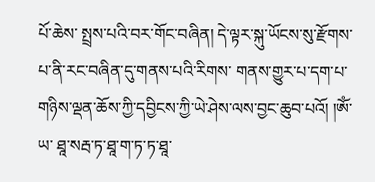པོ་ཆེས་ སྤྲས་པའི་བར་གོང་བཞིན། དེ་ལྟར་སྐུ་ཡོངས་སུ་རྫོགས་པ་ནི་རང་བཞིན་དུ་གནས་པའི་རིགས་ གནས་གྱུར་པ་དག་པ་གཉིས་ལྡན་ཆོས་ཀྱི་དབྱིངས་ཀྱི་ཡེ་ཤེས་ལས་བྱང་ཆུབ་པའོ། །ༀ་ཡ་ ཐཱ་སརྦ་ཏ་ཐཱ་ག་ཏ་ཏ་ཐཱ་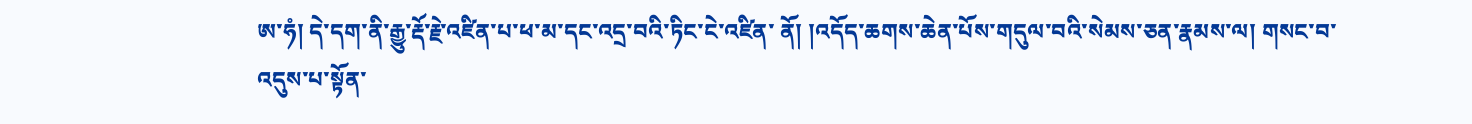ཨ་ཧཾ། དེ་དག་ནི་རྒྱུ་རྡོ་རྗེ་འཛིན་པ་ཕ་མ་དང་འདྲ་བའི་ཏིང་ངེ་འཛིན་ ནོ། །འདོད་ཆགས་ཆེན་པོས་གདུལ་བའི་སེམས་ཅན་རྣམས་ལ། གསང་བ་འདུས་པ་སྟོན་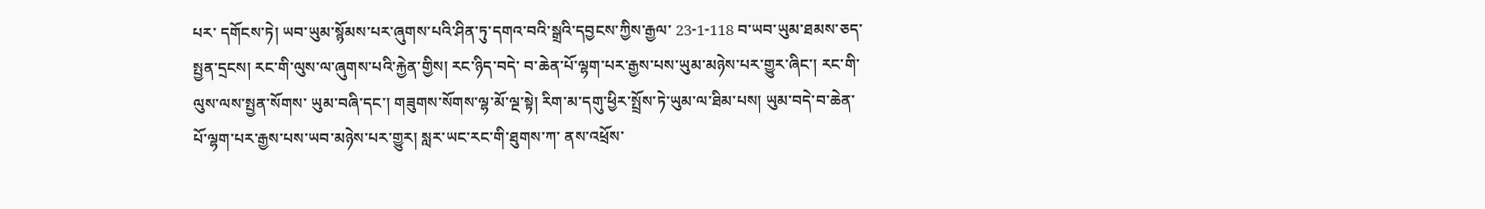པར་ དགོངས་ཏེ། ཡབ་ཡུམ་སྙོམས་པར་ཞུགས་པའི་ཤིན་ཏུ་དགའ་བའི་སྒྲའི་དབྱངས་ཀྱིས་རྒྱལ་ 23-1-118 བ་ཡབ་ཡུམ་ཐམས་ཅད་སྤྱན་དྲངས། རང་གི་ལུས་ལ་ཞུགས་པའི་རྐྱེན་གྱིས། རང་ཉིད་བདེ་ བ་ཆེན་པོ་ལྷག་པར་རྒྱས་པས་ཡུམ་མཉེས་པར་གྱུར་ཞིང་། རང་གི་ལུས་ལས་སྤྱན་སོགས་ ཡུམ་བཞི་དང་། གཟུགས་སོགས་ལྷ་མོ་ལྔ་སྟེ། རིག་མ་དགུ་ཕྱིར་སྤྲོས་ཏེ་ཡུམ་ལ་ཐིམ་པས། ཡུམ་བདེ་བ་ཆེན་པོ་ལྷག་པར་རྒྱས་པས་ཡབ་མཉེས་པར་གྱུར། སླར་ཡང་རང་གི་ཐུགས་ཀ་ ནས་འཕྲོས་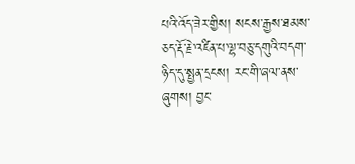པའི་འོད་ཟེར་གྱིས། སངས་རྒྱས་ཐམས་ཅད་རྡོ་རྗེ་འཛིན་པ་ལྷ་བཅུ་དགུའི་བདག་ ཉིད་དུ་སྤྱན་དྲངས། རང་གི་ཞལ་ནས་ཞུགས། བྱང་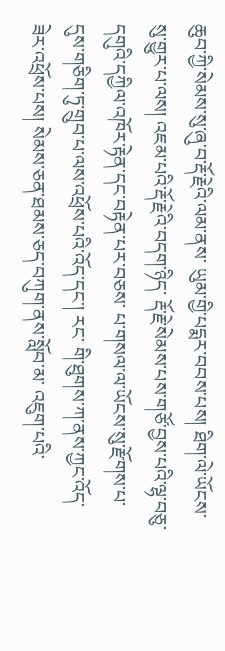ཆུབ་ཀྱི་སེམས་སུ་ཞུ་བ་རྡོ་རྗེའི་ལམ་ནས་ ཡུམ་གྱི་པདྨར་བབས་པས། ཐིག་ལེ་ཡོངས་སུ་གྱུར་པ་ལས། འཇམ་པའི་རྡོ་རྗེའི་བདག་ཉིད་ རྡོ་རྗེ་སེམས་པས་གཙོ་བྱས་པའི་ལྷ་བཅུ་དགུའི་དཀྱིལ་འཁོར་རྟེན་དང་བརྟེན་པར་བཅས་ པ་གསལ་ལ་ཡོངས་སུ་རྫོགས་པ་དུས་གཅིག་ཏུ་གྲུབ་པ་ལས་འཕྲོས་པའི་འོད་དང་། རང་ གི་ཐུགས་ཀ་ནས་ཀྱང་འོད་ཟེར་འཕྲོས་པས། སེམས་ཅན་ཐམས་ཅད་བཀུག་ནས་སློབ་མ་ འཇུག་པའི་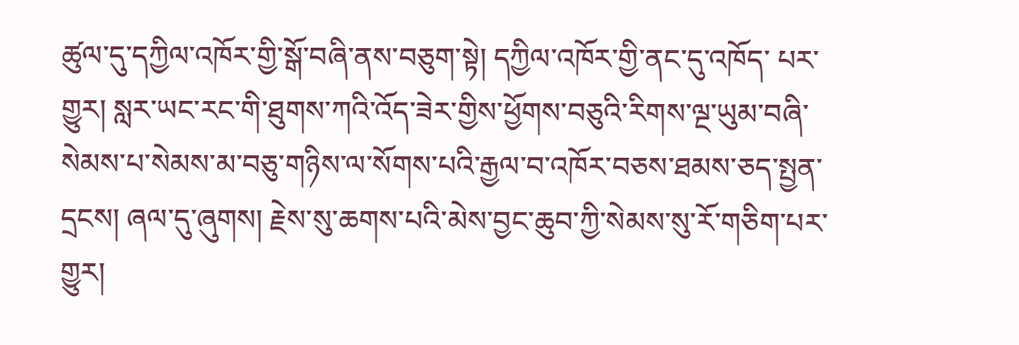ཚུལ་དུ་དཀྱིལ་འཁོར་གྱི་སྒོ་བཞི་ནས་བཅུག་སྟེ། དཀྱིལ་འཁོར་གྱི་ནང་དུ་འཁོད་ པར་གྱུར། སླར་ཡང་རང་གི་ཐུགས་ཀའི་འོད་ཟེར་གྱིས་ཕྱོགས་བཅུའི་རིགས་ལྔ་ཡུམ་བཞི་ སེམས་པ་སེམས་མ་བཅུ་གཉིས་ལ་སོགས་པའི་རྒྱལ་བ་འཁོར་བཅས་ཐམས་ཅད་སྤྱན་དྲངས། ཞལ་དུ་ཞུགས། རྗེས་སུ་ཆགས་པའི་མེས་བྱང་ཆུབ་ཀྱི་སེམས་སུ་རོ་གཅིག་པར་གྱུར།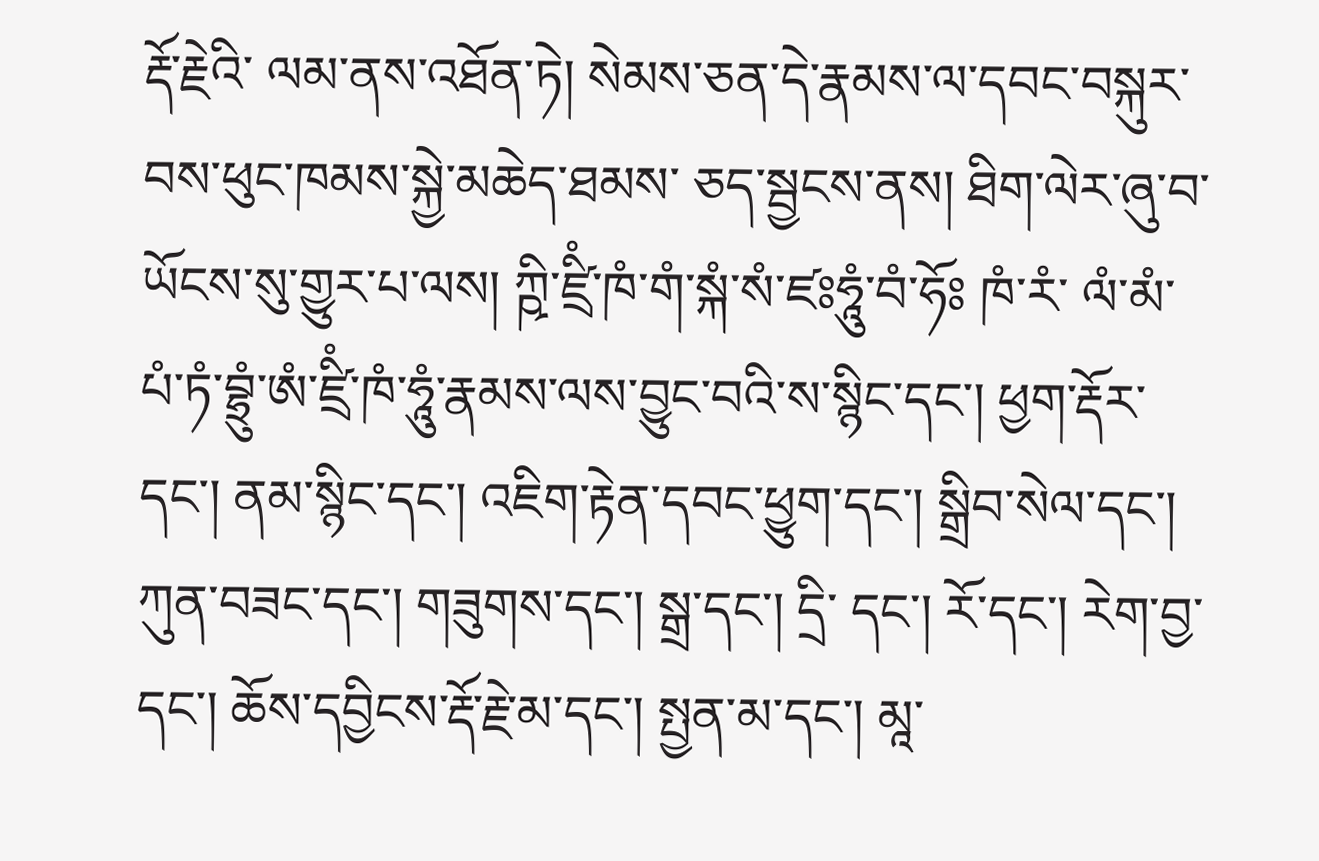རྡོ་རྗེའི་ ལམ་ནས་འཐོན་ཏེ། སེམས་ཅན་དེ་རྣམས་ལ་དབང་བསྐུར་བས་ཕུང་ཁམས་སྐྱེ་མཆེད་ཐམས་ ཅད་སྦྱངས་ནས། ཐིག་ལེར་ཞུ་བ་ཡོངས་སུ་གྱུར་པ་ལས། ཀྵི་ཛྲིཾ་ཁཾ་གཾ་སྐཾ་སཾ་ཛཿཧཱུཾ་བཾ་ཧོཿ ཁཾ་རཾ་ ལཾ་མཾ་པཾ་ཏཾ་བྷྲུཾ་ཨཾ་ཛྲིཾ་ཁཾ་ཧཱུཾ་རྣམས་ལས་བྱུང་བའི་ས་སྙིང་དང་། ཕྱག་རྡོར་དང་། ནམ་སྙིང་དང་། འཇིག་རྟེན་དབང་ཕྱུག་དང་། སྒྲིབ་སེལ་དང་། ཀུན་བཟང་དང་། གཟུགས་དང་། སྒྲ་དང་། དྲི་ དང་། རོ་དང་། རེག་བྱ་དང་། ཆོས་དབྱིངས་རྡོ་རྗེ་མ་དང་། སྤྱན་མ་དང་། མཱ་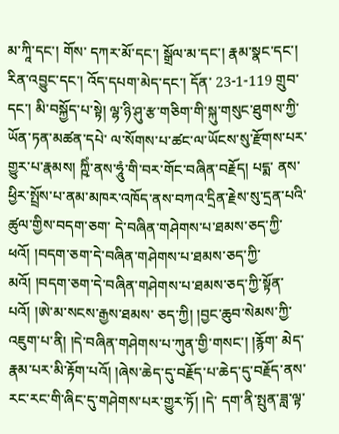མ་ཀཱི་དང་། གོས་ དཀར་མོ་དང་། སྒྲོལ་མ་དང་། རྣམ་སྣང་དང་། རིན་འབྱུང་དང་། འོད་དཔག་མེད་དང་། དོན་ 23-1-119 གྲུབ་དང་། མི་བསྐྱོད་པ་སྟེ། ལྷ་ཉི་ཤུ་རྩ་གཅིག་གི་སྐུ་གསུང་ཐུགས་ཀྱི་ཡོན་ཏན་མཚན་དཔེ་ ལ་སོགས་པ་ཚང་ལ་ཡོངས་སུ་རྫོགས་པར་གྱུར་པ་རྣམས། ཀྵིཾ་ནས་ཧཱུཾ་གི་བར་གོང་བཞིན་བརྗོད། པདྨ་ ནས་ཕྱིར་སྤྲོས་པ་ནམ་མཁར་འཁོད་ནས་བཀའ་དྲིན་རྗེས་སུ་དྲན་པའི་ཚུལ་གྱིས་བདག་ཅག་ དེ་བཞིན་གཤེགས་པ་ཐམས་ཅད་ཀྱི་ཕའོ། །བདག་ཅག་དེ་བཞིན་གཤེགས་པ་ཐམས་ཅད་ཀྱི་ མའོ། །བདག་ཅག་དེ་བཞིན་གཤེགས་པ་ཐམས་ཅད་ཀྱི་སྟོན་པའོ། །ཨེ་མ་སངས་རྒྱས་ཐམས་ ཅད་ཀྱི། །བྱང་ཆུབ་སེམས་ཀྱི་འཇུག་པ་ནི། །དེ་བཞིན་གཤེགས་པ་ཀུན་གྱི་གསང་། །རྙོག་ མེད་རྣམ་པར་མི་རྟོག་པའོ། །ཞེས་ཆེད་དུ་བརྗོད་པ་ཆེད་དུ་བརྗོད་ནས་རང་རང་གི་ཞིང་དུ་གཤེགས་པར་གྱུར་ཏོ། །དེ་ དག་ནི་སྤུན་ཟླ་ལྟ་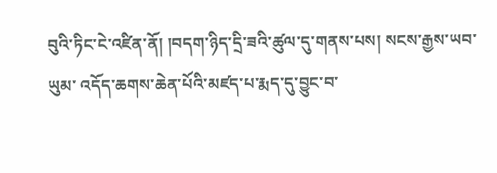བུའི་ཏིང་ངེ་འཛིན་ནོ། །བདག་ཉིད་དྲི་ཟའི་ཚུལ་དུ་གནས་པས། སངས་རྒྱས་ཡབ་ཡུམ་ འདོད་ཆགས་ཆེན་པོའི་མཛད་པ་རྨད་དུ་བྱུང་བ་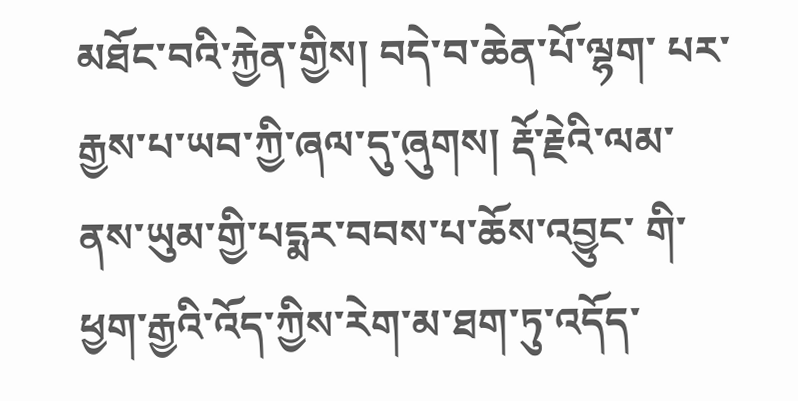མཐོང་བའི་རྐྱེན་གྱིས། བདེ་བ་ཆེན་པོ་ལྷག་ པར་རྒྱས་པ་ཡབ་ཀྱི་ཞལ་དུ་ཞུགས། རྡོ་རྗེའི་ལམ་ནས་ཡུམ་གྱི་པདྨར་བབས་པ་ཆོས་འབྱུང་ གི་ཕྱག་རྒྱའི་འོད་ཀྱིས་རེག་མ་ཐག་ཏུ་འདོད་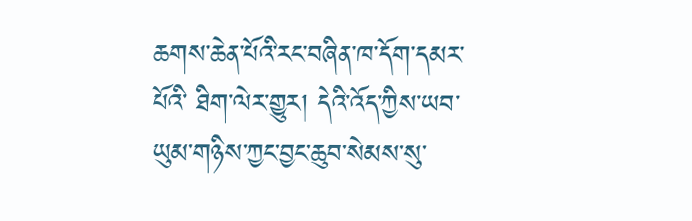ཆགས་ཆེན་པོའི་རང་བཞིན་ཁ་དོག་དམར་པོའི་ ཐིག་ལེར་གྱུར། དེའི་འོད་ཀྱིས་ཡབ་ཡུམ་གཉིས་ཀྱང་བྱང་ཆུབ་སེམས་སུ་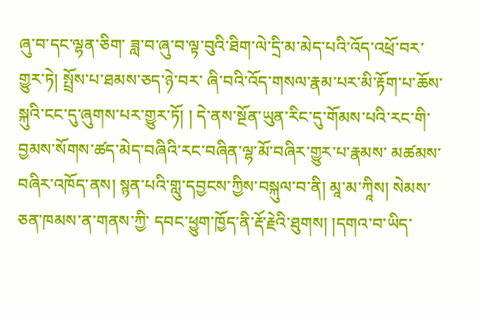ཞུ་བ་དང་ལྷན་ཅིག་ ཟླ་བ་ཞུ་བ་ལྟ་བུའི་ཐིག་ལེ་དྲི་མ་མེད་པའི་འོད་འཕྲོ་བར་གྱུར་ཏེ། སྤྲོས་པ་ཐམས་ཅད་ཉེ་བར་ ཞི་བའི་འོད་གསལ་རྣམ་པར་མི་རྟོག་པ་ཆོས་སྐུའི་ངང་དུ་ཞུགས་པར་གྱུར་ཏོ། ། དེ་ནས་སྔོན་ཡུན་རིང་དུ་གོམས་པའི་རང་གི་བྱམས་སོགས་ཚད་མེད་བཞིའི་རང་བཞིན་ལྷ་མོ་བཞིར་གྱུར་པ་རྣམས་ མཚམས་བཞིར་འཁོད་ནས། སྙན་པའི་གླུ་དབྱངས་ཀྱིས་བསྐུལ་བ་ནི། མཱ་མ་ཀཱིས། སེམས་ཅན་ཁམས་ན་གནས་ཀྱི་ དབང་ཕྱུག་ཁྱོད་ནི་རྡོ་རྗེའི་ཐུགས། །དགའ་བ་ཡིད་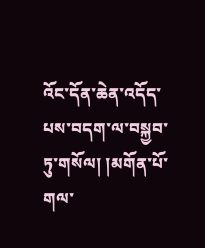འོང་དོན་ཆེན་འདོད་པས་བདག་ལ་བསྐྱབ་ ཏུ་གསོལ། །མགོན་པོ་གལ་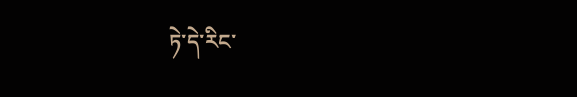ཏེ་དེ་རིང་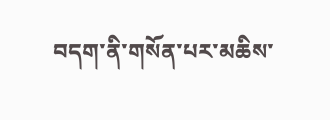བདག་ནི་གསོན་པར་མཆིས་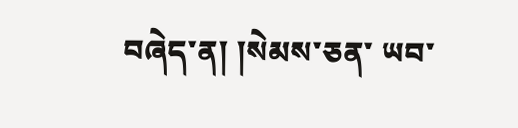བཞེད་ན། །སེམས་ཅན་ ཡབ་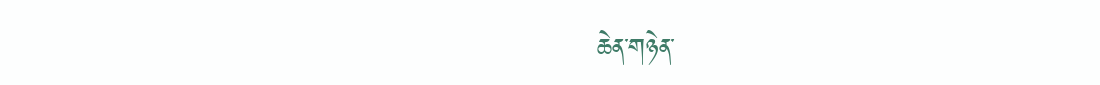ཆེན་གཉེན་